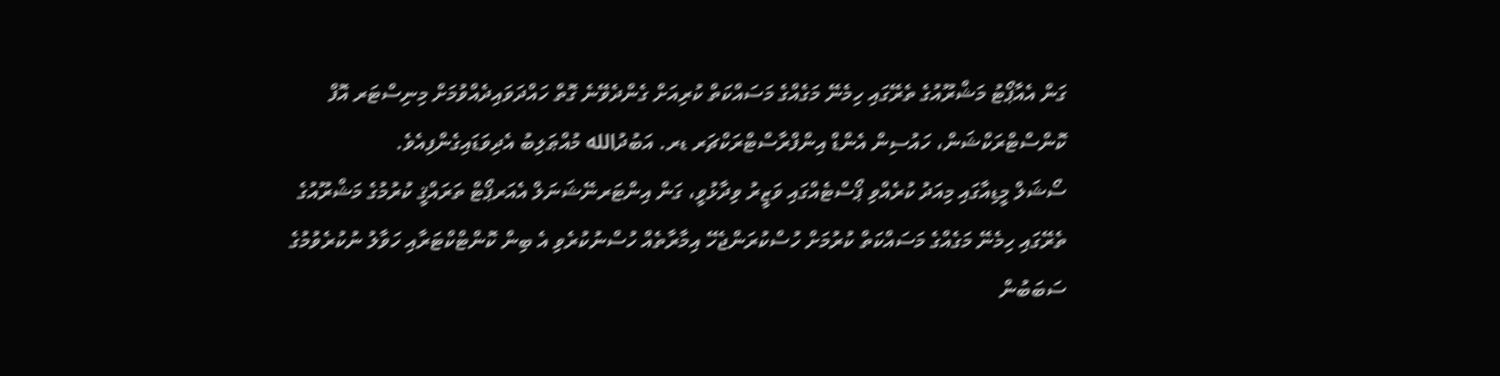ގަން އެއާޕޯޓު މަޝްރޫއުގެ ތެރޭގައި ހިމެނޭ މަގެއްގެ މަސައްކަތް ކުރިއަށް ގެންދެވޭނެ ގޮތް ހައްދަވައިދެއްވުމަށް މިނިސްޓަރ އޮފް ކޮންސްޓްރަކްޝަން، ހައުސިން އެންޑް އިންފްރާސްޓްރަކްޗަރ ޑރ. އަބުދުالله މުއްޠަލިބު އެދިވަޑައިގެންފިއެވެ.
ސޯޝަލް މީޑިއާގައި މިއަދު ކުރެއްވި ޕޯސްޓެއްގައި ވަޒީރު ވިދާޅުވީ، ގަން އިންޓަރނޭޝަނަލް އެއަރޕޯޓް ތަރައްޤީ ކުރުމުގެ މަޝްރޫއުގެ ތެރޭގައި ހިމެނޭ މަގެއްގެ މަސައްކަތް ކުރުމަށް ހުސްކުރަންޖެހޭ އިމާރާތެއް ހުސްނުކުރެވި އެ ބިން ކޮންޓްކްޓަރާއި ހަވާލު ނުކުރެވުމުގެ ސަބަބުން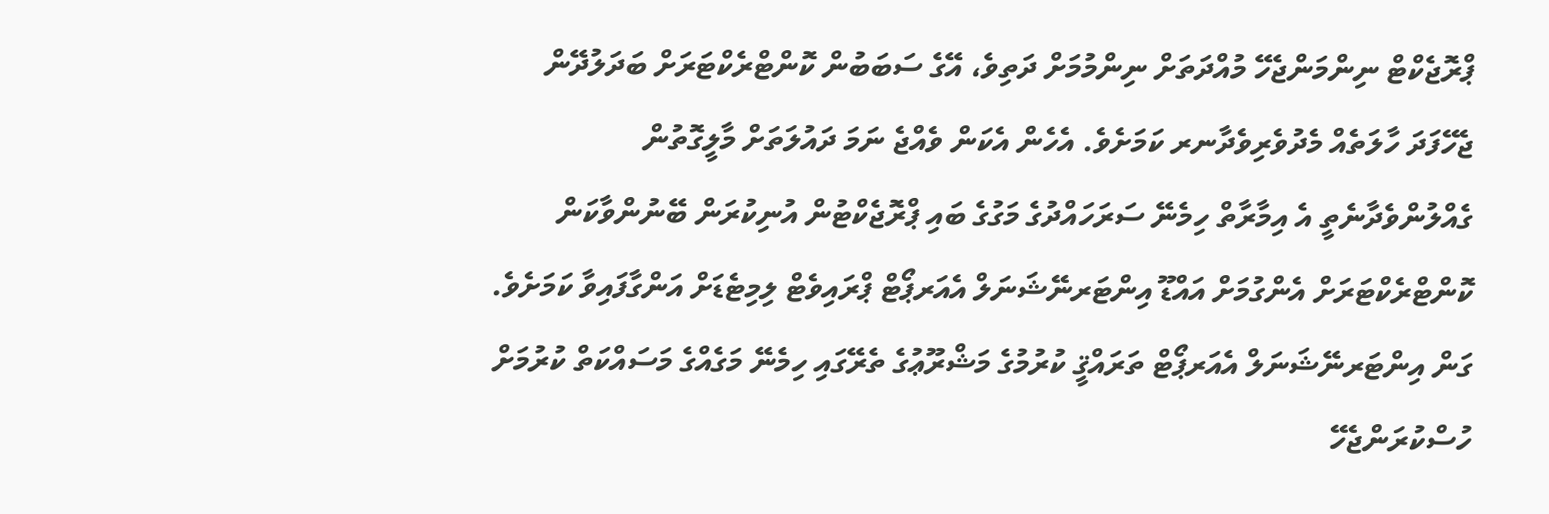ޕްރޮޖެކްޓް ނިންމަންޖެހޭ މުއްދަތަށް ނިންމުމަށް ދަތިވެ، އޭގެ ސަބަބުން ކޮންޓްރެކްޓަރަށް ބަދަލުދޭން ޖެހޭފަދަ ހާލަތެއް މެދުވެރިވެދާނރ ކަމަށެވެ. އެހެން އެކަން ވެއްޖެ ނަމަ ދައުލަތަށް މާލީގޮތުން ގެއްލުންވެދާނެތީ އެ އިމާރާތް ހިމެނޭ ސަރަހައްދުގެ މަގުގެ ބައި ޕްރޮޖެކްޓުން އުނިކުރަން ބޭނުންވާކަން ކޮންޓްރެކްޓަރަށް އެންގުމަށް އައްޑޫ އިންޓަރނޭޝަނަލް އެއަރޕޯޓް ޕްރައިވެޓް ލިމިޓެޑަށް އަންގާފައިވާ ކަމަށެވެ.
ގަން އިންޓަރނޭޝަނަލް އެއަރޕޯޓް ތަރައްޤީ ކުރުމުގެ މަޝްރޫޢުގެ ތެރޭގައި ހިމެނޭ މަގެއްގެ މަސައްކަތް ކުރުމަށް ހުސްކުރަންޖެހޭ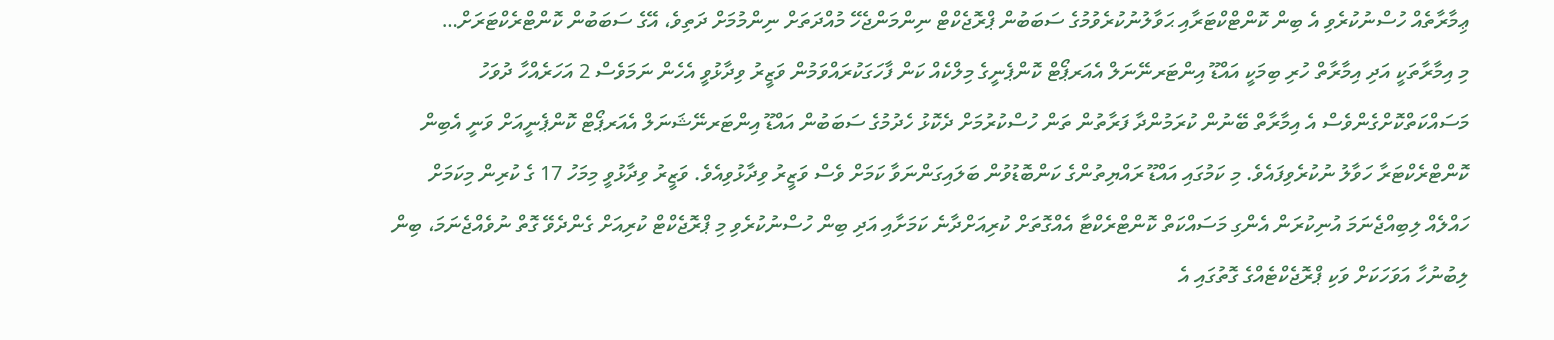ޢިމާރާތެއް ހުސްނުކުރެވި އެ ބިން ކޮންޓްކްޓަރާއި ޙަވާލުނުކުރެވުމުގެ ސަބަބުން ޕްރޮޖެކްޓް ނިންމަންޖެހޭ މުއްދަތަށް ނިންމުމަށް ދަތިވެ، އޭގެ ސަބަބުން ކޮންޓްރެކްޓަރަށް…
މި އިމާރާތަކީ އަދި އިމާރާތް ހުރި ބިމަކީ އައްޑޫ އިންޓަރނޭނަލް އެއަރޕޯޓް ކޮންޕެނީގެ މިލްކެއް ކަން ފާހަގަކުރައްވަމުން ވަޒީރު ވިދާޅުވީ އެހެން ނަމަވެސް 2 އަހަރެއްހާ ދުވަހު މަސައްކަތްކޮށްގެންވެސް އެ އިމާރާތް ބޭނުން ކުރަމުންދާ ފަރާތުން ތަން ހުސްކުރުމަށް ދެކޮޅު ހެދުމުގެ ސަބަބުން އައްޑޫ އިންޓަރނޭޝަނަލް އެއަރޕޯޓް ކޮންޕެނީއަށް ވަނީ އެބިން ކޮންޓްރެކްޓަރާ ހަވާލު ނުކުރެވިފައެވެ. މި ކަމުގައި އައްޑޫ ރައްޔިތުންގެ ކަންބޮޑުވުން ބަލައިގަންނަވާ ކަމަށް ވެސް ވަޒީރު ވިދާޅުވިއެވެ. ވަޒީރު ވިދާޅުވީ މިމަހު 17 ގެ ކުރިން މިކަމަށް ހައްލެއް ލިބިއްޖެނަމަ އުނިކުރަން އެންގި މަސައްކަތް ކޮންޓްރެކްޓާ އެއްގޮތަށް ކުރިއަށްދާނެ ކަމަށާއި އަދި ބިން ހުސްނުކުރެވި މި ޕްރޮޖެކްޓް ކުރިއަށް ގެންދެވޭ ގޮތް ނުވެއްޖެނަމަ، ބިން ލިބުނުހާ އަވަހަކަށް ވަކި ޕްރޮޖެކްޓެއްގެ ގޮތުގައި އެ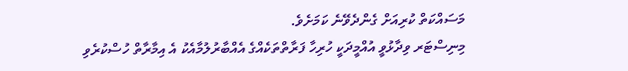މަސައްކަތް ކުރިއަށް ގެންދެވޭނެ ކަމަށެވެ.
މިނިސްޓަރ ވިދާޅުވީ އުއްމީދަކީ ހުރިހާ ފަރާތްތަކެއްގެ އެއްބާރުލުމާއެކު އެ އިމާރާތް ހުސްކުރެވި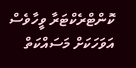ކޮންޓްރެކްޓަރާ ވީހާވެސް އަވަހަކަށް މަސައްކަތް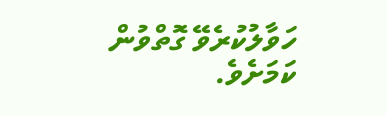ހަވާލުކުރެވޭ ގޮތްވުން ކަމަށެވެ.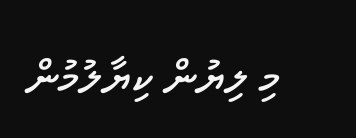މި ލިޔުން ކިޔާލުމުން